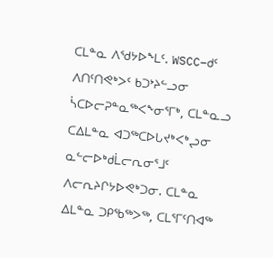ᑕᒪᓐᓇ ᐱᖁᔭᐅᖕᒪᑦ. WSCC−ᑯᑦ ᐱᑎᑦᑎᕙᒃᐳᑦ ᑲᑐᔾᔨᓪᓗᓂ ᓵᑕᐅᓕᕈᓐᓇᖅᐸᖕᓂᕐᒥᒃ, ᑕᒪᓐᓇᓗ ᑕᐃᒪᓐᓇ ᐊᑐᖅᑕᐅᒐᔪᒃᐸᒃᖢᓂ ᓇᓪᓕᐅᒃᑯᒫᓕᕆᓂᕐᒧᑦ ᐱᓕᕆᔨᒋᔭᐅᕙᒃᑐᓂ. ᑕᒪᓐᓇ ᐃᒪᓐᓇ ᑐᑭᖃᖅᐳᖅ, ᑕᒪᕐᒥᑦᑎᐊᖅ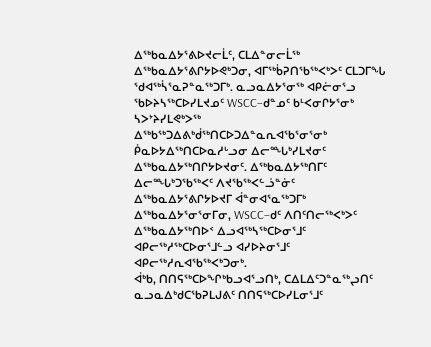ᐃᖅᑲᓇᐃᔭᕐᕕᐅᔪᓕᒫᑦ, ᑕᒪᐃᓐᓂᓕᒫᖅ ᐃᖅᑲᓇᐃᔭᕐᕕᒋᔭᐅᕙᒃᑐᓂ, ᐊᒥᖅᑳᕈᑎᖃᖅᐸᒃᐳᑦ ᑕᒪᑐᒥᖓ ᖁᐊᖅᓵᕐᓇᕈᓐᓇᖅᑐᒥᒃ. ᓇᓗᓇᐃᔭᕐᓂᖅ ᐊᑭᓖᓂᕐᓗ ᖃᐅᔨᓴᖅᑕᐅᓯᒪᔪᓄᑦ WSCC−ᑯᓐᓄᑦ ᑲᒻᐸᓂᒋᔭᕐᓂᒃ ᓴᐳᔾᔨᓯᒪᕙᒃᐳᖅ ᐃᖅᑲᖅᑐᐃᕕᒃᑰᖅᑎᑕᐅᑐᐃᓐᓇᕆᐊᖃᕐᓂᕐᓂᒃ ᑮᓇᐅᔭᐃᖅᑎᑕᐅᓇᓱᒡᓗᓂ ᐃᓕᙵᒃᓯᒪᔪᓂᑦ ᐃᖅᑲᓇᐃᔭᖅᑎᒋᔭᐅᔪᓂᑦ. ᐃᖅᑲᓇᐃᔭᖅᑎᒥᑦ ᐃᓕᙵᒃᑐᖃᖅᐸᑦ ᐱᔪᖃᖅᐸᓪᓘᓐᓃᑦ ᐃᖅᑲᓇᐃᔭᕐᕕᒋᔭᐅᔪᒥ ᐋᓐᓂᐊᕐᓇᖅᑐᒥᒃ ᐃᖅᑲᓇᐃᔭᕐᓂᕐᓂᒥᓂ, WSCC−ᑯᑦ ᐱᑎᑦᑎᓕᖅᐸᒃᐳᑦ ᐃᖅᑲᓇᐃᔭᖅᑎᐅᑉ ᐃᓗᐊᖅᓴᖅᑕᐅᓂᕐᒧᑦ ᐊᑭᓕᖅᓱᖅᑕᐅᓂᕐᒧᓪᓗ ᐊᓯᐅᔨᓂᕐᒧᑦ ᐊᑭᓕᖅᓱᕆᐊᖃᖅᐸᒃᑐᓂᒃ.
ᐋᒃᑲ, ᑎᑎᕋᖅᑕᐅᖏᒃᑲᓗᐊᕐᓗᑎᒃ, ᑕᐃᒪᐃᑦᑐᓐᓇᖅᖢᑎᑦ ᓇᓗᓇᐃᒃᑯᑕᖃᕈᒪᒍᕕᑦ ᑎᑎᕋᖅᑕᐅᓯᒪᓂᕐᒧᑦ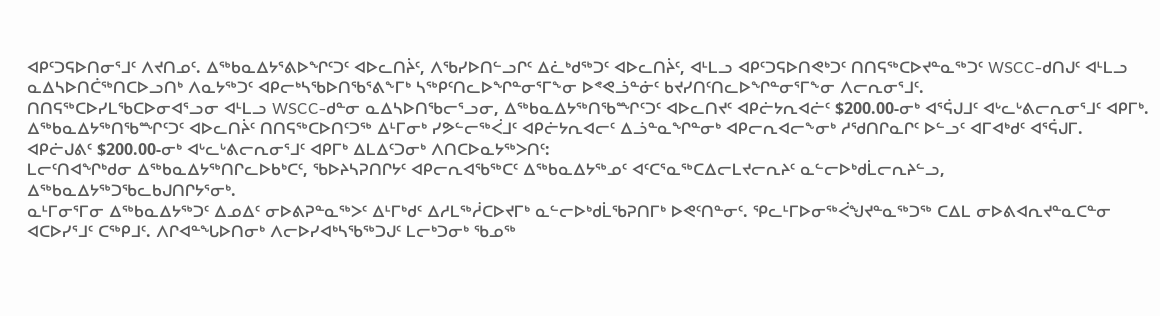ᐊᑭᑦᑐᕋᐅᑎᓂᕐᒧᑦ ᐱᔪᑎᓄᑦ. ᐃᖅᑲᓇᐃᔭᕐᕕᐅᖏᑦᑐᑦ ᐊᐅᓚᑎᔩᑦ, ᐱᖃᓯᐅᑎᓪᓗᒋᑦ ᐃᓛᒃᑯᖅᑐᑦ ᐊᐅᓚᑎᔩᑦ, ᐊᒻᒪᓗ ᐊᑭᑦᑐᕋᐅᑎᕙᒃᑐᑦ ᑎᑎᕋᖅᑕᐅᔪᓐᓇᖅᑐᑦ WSCC-ᑯᑎᒍᑦ ᐊᒻᒪᓗ ᓇᐃᓴᐅᑎᑖᖅᑎᑕᐅᓗᑎᒃ ᐱᓇᔭᖅᑐᑦ ᐊᑭᓕᒃᓴᖃᐅᑎᖃᕐᕕᖕᒥᒃ ᓴᖅᑭᑦᑎᓚᐅᖏᓐᓂᕐᒥᖕᓂ ᐅᕝᕙᓘᓐᓃᑦ ᑲᔪᓯᑎᑦᑎᓚᐅᖏᓐᓂᕐᒥᖕᓂ ᐱᓕᕆᓂᕐᒧᑦ.
ᑎᑎᕋᖅᑕᐅᓯᒪᖃᑕᐅᓂᐊᕐᓗᓂ ᐊᒻᒪᓗ WSCC-ᑯᓐᓂ ᓇᐃᓴᐅᑎᖃᓕᕐᓗᓂ, ᐃᖅᑲᓇᐃᔭᖅᑎᖃᙱᑦᑐᑦ ᐊᐅᓚᑎᔪᑦ ᐊᑭᓖᔭᕆᐊᓖᑦ $200.00-ᓂᒃ ᐊᕐᕌᒍᒧᑦ ᐊᒡᓚᒡᕕᓕᕆᓂᕐᒧᑦ ᐊᑭᒥᒃ. ᐃᖅᑲᓇᐃᔭᖅᑎᖃᙱᑦᑐᑦ ᐊᐅᓚᑎᔩᑦ ᑎᑎᕋᖅᑕᐅᑎᑦᑐᖅ ᐃᒻᒥᓂᒃ ᓯᕗᓪᓕᖅᐹᒧᑦ ᐊᑭᓖᔭᕆᐊᓕᑦ ᐃᓘᓐᓇᖏᓐᓂᒃ ᐊᑭᓕᕆᐊᓕᖕᓂᒃ ᓱᖁᑎᒋᓇᒋᑦ ᐅᓪᓗᑦ ᐊᒥᐊᒃᑯᑦ ᐊᕐᕌᒍᒥ.
ᐊᑭᓖᒍᕕᑦ $200.00-ᓂᒃ ᐊᒡᓚᒡᕕᓕᕆᓂᕐᒧᑦ ᐊᑭᒥᒃ ᐃᒪᐃᑦᑐᓂᒃ ᐱᑎᑕᐅᓇᔭᖅᐳᑎᑦ:
ᒪᓕᑦᑎᐊᖏᒃᑯᓂ ᐃᖅᑲᓇᐃᔭᖅᑎᒋᓚᐅᑲᒃᑕᑦ, ᖃᐅᔨᓴᕈᑎᒋᔭᑦ ᐊᑭᓕᕆᐊᖃᖅᑕᑦ ᐃᖅᑲᓇᐃᔭᖅᓄᑦ ᐊᑦᑕᕐᓇᖅᑕᐃᓕᒪᔪᓕᕆᔨᑦ ᓇᓪᓕᐅᒃᑯᒫᓕᕆᔨᓪᓗ, ᐃᖅᑲᓇᐃᔭᖅᑐᖃᓚᑲᒍᑎᒋᔭᕐᓂᒃ.
ᓇᒻᒥᓂᕐᒥᓂ ᐃᖅᑲᓇᐃᔭᖅᑐᑦ ᐃᓄᐃᑦ ᓂᐅᕕᕈᓐᓇᖅᐳᑦ ᐃᒻᒥᒃᑯᑦ ᐃᓱᒪᖅᓲᑕᐅᔪᒥᒃ ᓇᓪᓕᐅᒃᑯᒫᖃᕈᑎᒥᒃ ᐅᕙᑦᑎᓐᓂᑦ. ᕿᓚᒻᒥᐅᓂᖅᐹᖑᔪᓐᓇᖅᑐᖅ ᑕᐃᒪ ᓂᐅᕕᐊᕆᔪᓐᓇᑕᓐᓂ ᐊᑕᐅᓯᕐᒧᑦ ᑕᖅᑭᒧᑦ. ᐱᒋᐊᓐᖓᐅᑎᓂᒃ ᐱᓕᐅᓯᐊᒃᓴᖃᖅᑐᒍᑦ ᒪᓕᒃᑐᓂᒃ ᖃᓄᖅ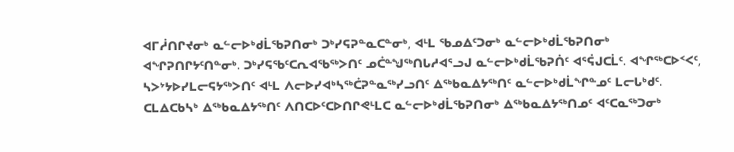ᐊᒥᓲᑎᒋᔪᓂᒃ ᓇᓪᓕᐅᒃᑯᒫᖃᕈᑎᓂᒃ ᑐᒃᓯᕋᕈᓐᓇᑕᓐᓂᒃ, ᐊᒻᒪ ᖃᓄᐃᑦᑐᓂᒃ ᓇᓪᓕᐅᒃᑯᒫᖃᕈᑎᓂᒃ ᐊᖏᕈᑎᒋᔭᑦᑎᓐᓂᒃ. ᑐᒃᓯᕋᖃᑦᑕᕆᐊᖃᖅᐳᑎᑦ ᓄᑖᓐᖑᖅᑎᒐᓱᐊᕐᓗᒍ ᓇᓪᓕᐅᒃᑯᒫᖃᕈᑏᑦ ᐊᕐᕌᒍᑕᒫᑦ. ᐊᖏᖅᑕᐅᑉᐸᑦ, ᓴᐳᔾᔭᐅᓯᒪᓕᕋᔭᖅᐳᑎᑦ ᐊᒻᒪ ᐱᓕᐅᓯᐊᒃᓴᖅᑖᕈᓐᓇᖅᓯᓗᑎᑦ ᐃᖅᑲᓇᐃᔭᖅᑎᑦ ᓇᓪᓕᐅᒃᑯᒫᖏᓐᓄᑦ ᒪᓕᒐᒃᑯᑦ.
ᑕᒪᐃᑕᑲᓴᒃ ᐃᖅᑲᓇᐃᔭᖅᑎᑦ ᐱᑎᑕᐅᑦᑕᐅᑎᒋᕙᒻᒪᑕ ᓇᓪᓕᐅᒃᑯᒫᖃᕈᑎᓂᒃ ᐃᖅᑲᓇᐃᔭᖅᑎᓄᑦ ᐊᑦᑕᓇᖅᑐᓂᒃ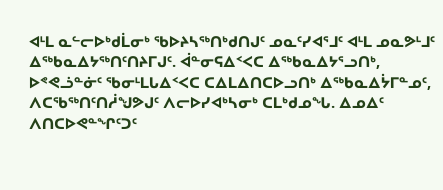ᐊᒻᒪ ᓇᓪᓕᐅᒃᑯᒫᓂᒃ ᖃᐅᔨᓴᖅᑎᒃᑯᑎᒍᑦ ᓄᓇᑦᓯᐊᕐᒧᑦ ᐊᒻᒪ ᓄᓇᕗᒻᒧᑦ ᐃᖅᑲᓇᐃᔭᖅᑎᑦᑎᔨᒥᒍᑦ. ᐋᓐᓂᕋᐃᑉᐸᑕ ᐃᖅᑲᓇᐃᔭᕐᓗᑎᒃ, ᐅᕝᕙᓘᓐᓃᑦ ᖃᓂᒻᒪᒐᐃᑉᐸᑕ ᑕᐃᒪᐃᑎᑕᐅᓗᑎᒃ ᐃᖅᑲᓇᐃᔮᒥᓐᓄᑦ, ᐱᑕᖃᖅᑎᑦᑎᓲᖑᕗᒍᑦ ᐱᓕᐅᓯᐊᒃᓴᓂᒃ ᑕᒪᒃᑯᓄᖓ. ᐃᓄᐃᑦ ᐱᑎᑕᐅᕙᓐᖏᑦᑐᑦ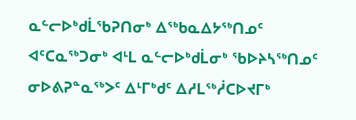ᓇᓪᓕᐅᒃᑯᒫᖃᕈᑎᓂᒃ ᐃᖅᑲᓇᐃᔭᖅᑎᓄᑦ ᐊᑦᑕᓇᖅᑐᓂᒃ ᐊᒻᒪ ᓇᓪᓕᐅᒃᑯᒫᓂᒃ ᖃᐅᔨᓴᖅᑎᓄᑦ ᓂᐅᕕᕈᓐᓇᖅᐳᑦ ᐃᒻᒥᒃᑯᑦ ᐃᓱᒪᖅᓲᑕᐅᔪᒥᒃ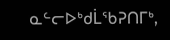ᓇᓪᓕᐅᒃᑯᒫᖃᕈᑎᒥᒃ,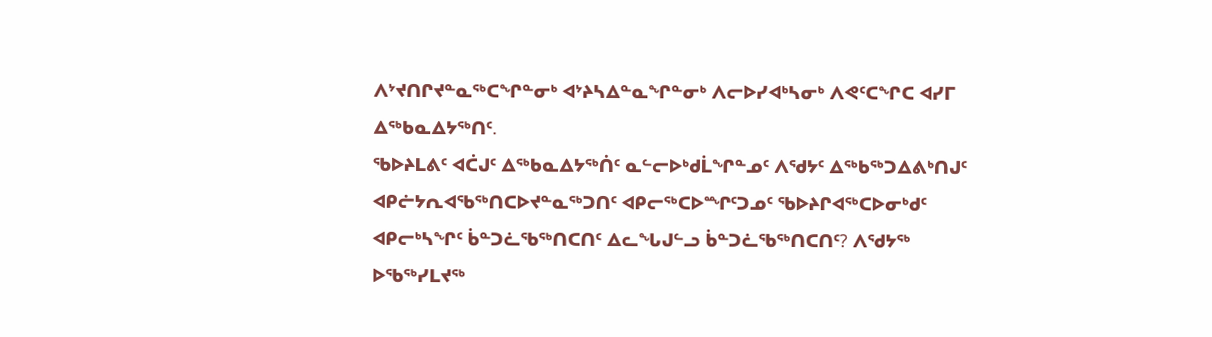ᐱᔾᔪᑎᒋᔪᓐᓇᖅᑕᖏᓐᓂᒃ ᐊᔾᔨᓴᐃᓐᓇᖏᓐᓂᒃ ᐱᓕᐅᓯᐊᒃᓴᓂᒃ ᐱᕙᑦᑕᖏᑕ ᐊᓯᒥ ᐃᖅᑲᓇᐃᔭᖅᑎᑦ.
ᖃᐅᔨᒪᕕᑦ ᐊᑖᒍᑦ ᐃᖅᑲᓇᐃᔭᖅᑏᑦ ᓇᓪᓕᐅᒃᑯᒫᖏᓐᓄᑦ ᐱᖁᔭᑦ ᐃᖅᑲᖅᑐᐃᕕᒃᑎᒍᑦ ᐊᑭᓖᔭᕆᐊᖃᖅᑎᑕᐅᔪᓐᓇᖅᑐᑎᑦ ᐊᑭᓕᖅᑕᐅᙱᑦᑐᓄᑦ ᖃᐅᔨᒋᐊᖅᑕᐅᓂᒃᑯᑦ ᐊᑭᓕᒃᓴᖏᑦ ᑳᓐᑐᓛᖃᖅᑎᑕᑎᑦ ᐃᓚᖓᒍᓪᓗ ᑳᓐᑐᓛᖃᖅᑎᑕᑎᑦ? ᐱᖁᔭᖅ ᐅᖃᖅᓯᒪᔪᖅ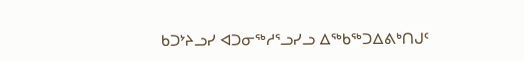ᑲᑐᔾᔨᓗᓯ ᐊᑐᓂᖅᓱᕐᓗᓯᓗ ᐃᖅᑲᖅᑐᐃᕕᒃᑎᒍᑦ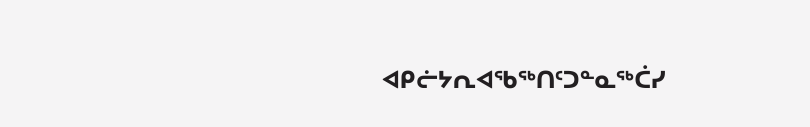ᐊᑭᓖᔭᕆᐊᖃᖅᑎᑦᑐᓐᓇᖅᑖᓯ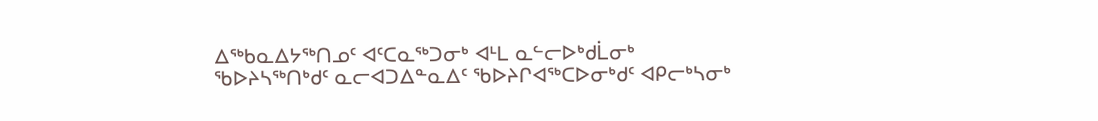ᐃᖅᑲᓇᐃᔭᖅᑎᓄᑦ ᐊᑦᑕᓇᖅᑐᓂᒃ ᐊᒻᒪ ᓇᓪᓕᐅᒃᑯᒫᓂᒃ ᖃᐅᔨᓴᖅᑎᒃᑯᑦ ᓇᓕᐊᑐᐃᓐᓇᐃᑦ ᖃᐅᔨᒋᐊᖅᑕᐅᓂᒃᑯᑦ ᐊᑭᓕᒃᓴᓂᒃ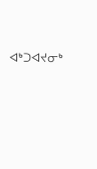ᐊᒃᑐᐊᔪᓂᒃ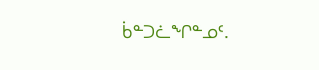ᑳᓐᑐᓛᖏᓐᓄᑦ.